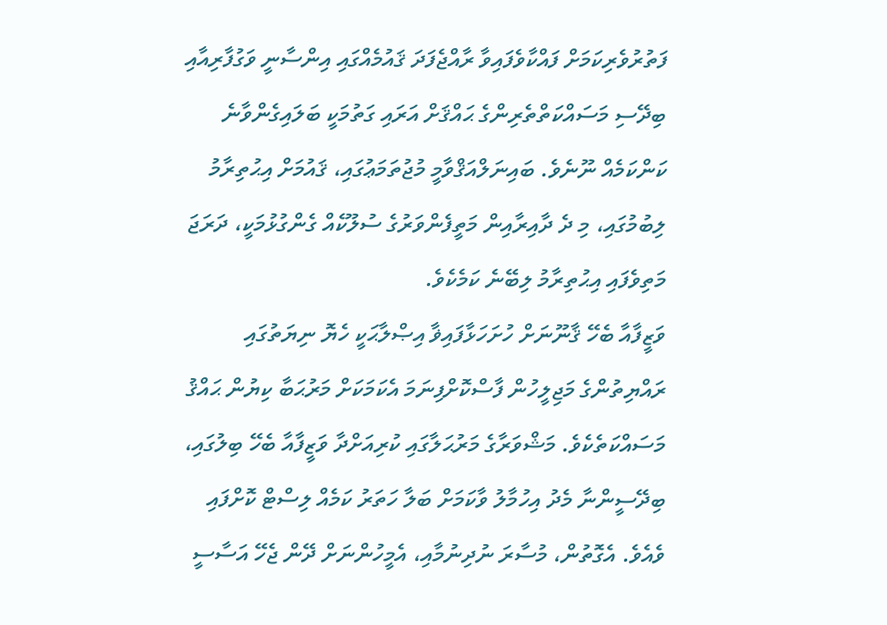ފަތުރުވެރިކަމަށް ފައްކާވެފައިވާ ރާއްޖެފަދަ ޤައުމެއްގައި އިންސާނީ ވަގުފާރިއާއި ބިދޭސި މަސައްކަތްތެރިންގެ ޙައްޤަށް އަރައި ގަތުމަކީ ބަލައިގެންވާނެ ކަންކަމެއް ނޫނެވެ. ބައިނަލްއަޤްވާމީ މުޖުތަމަޢުގައި، ޤައުމަށް އިޙުތިރާމު ލިބުމުގައި، މި ދެ ދާއިރާއިން މަތީފެންވަރުގެ ސުލޫކެއް ގެންގުޅުމަކީ، ދަރަޖަ މަތިވެފައި އިޙުތިރާމު ލިބޭނެ ކަމެކެވެ.
ވަޒީފާއާ ބެހޭ ޤާނޫނަށް ހުށަހަޅާފައިޥާ އިޞްލާޙަކީ ހެޔޮ ނިޔަތުގައި ރައްޔިތުންގެ މަޖިލީހުން ފާސްކޮށްފިނަމަ އެކަމަކަށް މަރުޙަބާ ކިޔުން ޙައްޤު މަސައްކަތެކެވެ. މަޝްވަރާގެ މަރުޙަލާގައި ކުރިއަށްދާ ވަޒީފާއާ ބެހޭ ބިލުގައި، ބިދޭސީންނާ މެދު އިހުމާލު ވާކަމަށް ބަލާ ހަތަރު ކަމެއް ލިސްޓް ކޮށްފައި ވެއެވެ. އެގޮތުން، މުސާރަ ނުދިނުމާއި، އެމީހުންނަށް ދޭން ޖެހޭ އަސާސީ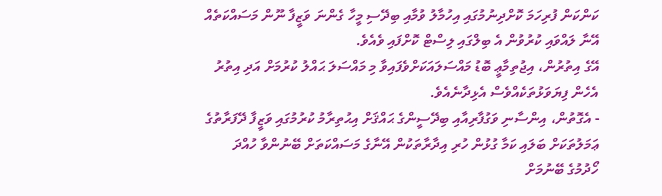ކަންކަން ފުރިހަމަ ކޮށްދިނުމުގައި އިހުމާލު ވުމާއި ބިދޭސި މީހާ ގެންނަ ވަޒީފާ ނޫން މަސައްކަތެއް އޭނާ ލައްވައި ކުރުވުން އެ ބިލްގައި ލިސްޓް ކޮށްފައި ވެއެވެ.
އޭގެ އިތުރުން، އިޖުތިމާޢީ ބޮޑު މައްސަލައަކަށްވެފައިވާ މި މައްސަލަ ޙައްލު ކުރުމަށް އަދި އިތުރު އެހެން ފިޔަވަޅުތަކެއްވެސް އެޅިދާނެއެވެ.
- އެގޮތުން، އިންސާނި ވަގުފާރިއާއި ބިދޭސީންގެ ޙައްޤަށް އިޙުތިރާމު ކުރުމުގައި ވަޒީފާ ދޭފަރާތުގެ ޢަމަލުތަކަށް ބަލައި ކަމާ ގުޅުން ހުރި އިދާރާތަކުން އޭނާގެ މަސައްކަތަށް ބޭނުންވާ ހުއްދަ ހޯދުމުގެ ބޭނުމަށް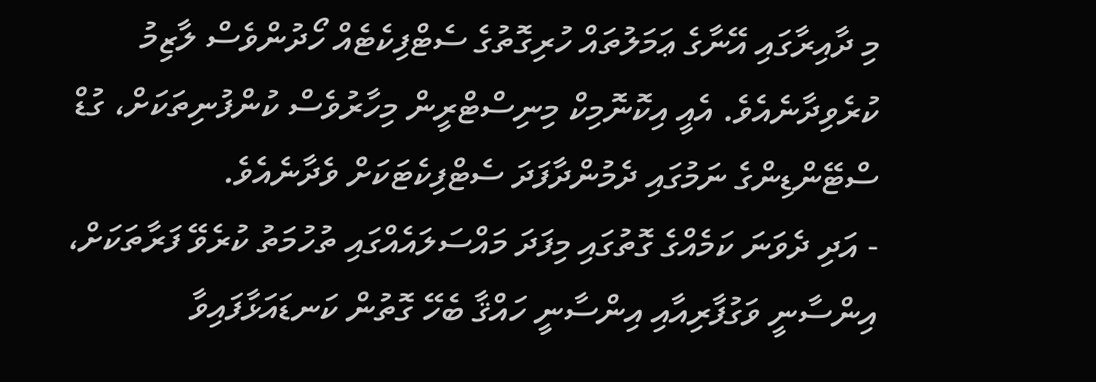މި ދާއިރާގައި އޭނާގެ ޢަމަލުތައް ހުރިގޮތުގެ ސެޓްފިކެޓެއް ހޯދުންވެސް ލާޒިމު ކުރެވިދާނެއެވެ. އެއީ އިކޮނޮމިކް މިނިސްޓްރީން މިހާރުވެސް ކުންފުނިތަކަށް، ގުޑް ސްޓޭންޑިންގެ ނަމުގައި ދެމުންދާފަދަ ސެޓްފިކެޓަކަށް ވެދާނެއެވެ.
- އަދި ދެވަނަ ކަމެއްގެ ގޮތުގައި މިފަދަ މައްސަލައެއްގައި ތުހުމަތު ކުރެވޭ ފަރާތަކަށް، އިންސާނީ ވަގުފާރިއާއި އިންސާނީ ހައްޤާ ބެހޭ ގޮތުން ކަނޑައަޅާފައިވާ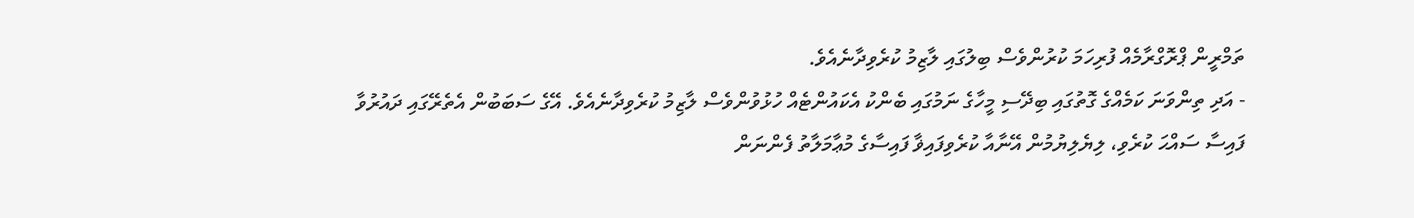ތަމްރީން ޕްރޮގްރާމެއް ފުރިހަމަ ކުރުންވެސް ބިލުގައި ލާޒިމު ކުރެވިދާނެއެވެ.
- އަދި ތިންވަނަ ކަމެއްގެ ގޮތުގައި ބިދޭސި މީހާގެ ނަމުގައި ބެންކު އެކައުންޓެއް ހުޅުވުންވެސް ލާޒިމު ކުރެވިދާނެއެވެ. އޭގެ ސަބަބުން އެތެރޭގައި ދައުރުވާ ފައިސާ ސައްޙަ ކުރެވި، ލިޔެލިޔުމުން އޭނާއާ ކުރެވިފައިޥާ ފައިސާގެ މުޢާމަލާތު ފެންނަން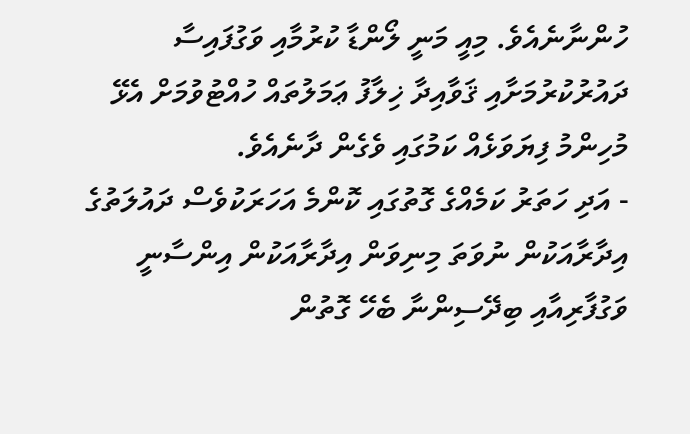ހުންނާނެއެވެ. މިއީ މަނީ ލޯންޑާ ކުރުމާއި ވަގުފައިސާ ދައުރުކުރުމަށާއި ޤަވާއިދާ ޚިލާފު ޢަމަލުތައް ހުއްޓުވުމަށް އެޅޭ މުހިންމު ފިޔަވަޅެއް ކަމުގައި ވެގެން ދާނެއެވެ.
- އަދި ހަތަރު ކަމެއްގެ ގޮތުގައި ކޮންމެ އަހަރަކުވެސް ދައުލަތުގެ އިދާރާއަކުން ނުވަތަ މިނިވަން އިދާރާއަކުން އިންސާނީ ވަގުފާރިއާއި ބިދޭސިންނާ ބެހޭ ގޮތުން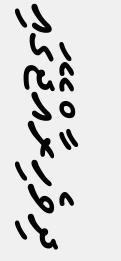ދިވެހިރާއްޖޭގައި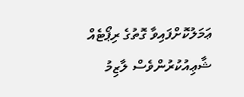ޢަމަލުކޮށްފައިވާ ގޮތުގެ ރިޕޯޓެއް ޝާޢިއުކުރުންވެސް ލާޒިމު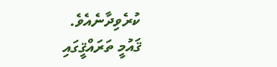ކުރެވިދާނެއެވެ.
ޤައުމީ ތަރައްޤީގައި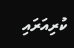ކުރިއަރައި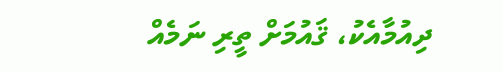ދިއުމާއެކު، ޤައުމަށް ތީރި ނަމެއް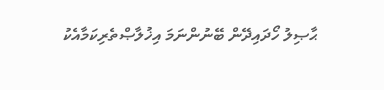ޙާޞިލު ހޯދައިދޭން ބޭނުންނަމަ އިޚުލާޞްތެރިކަމާއެކު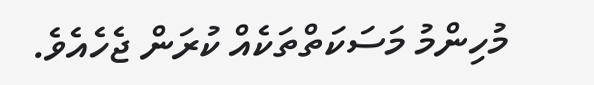މުހިންމު މަސަކަތްތަކެއް ކުރަން ޖެހެއެވެ.